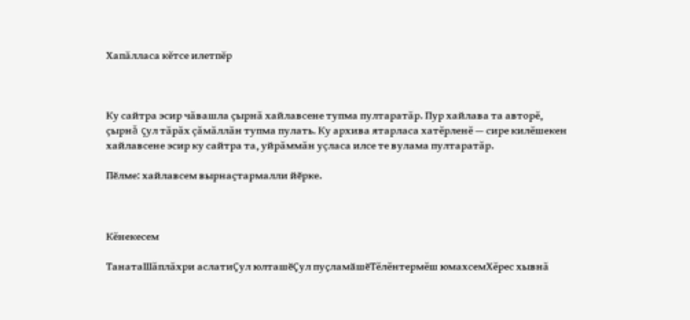Хапăлласа кĕтсе илетпĕр



Ку сайтра эсир чăвашла çырнă хайлавсене тупма пултаратăр. Пур хайлава та авторĕ, çырнă çул тăрăх çăмăллăн тупма пулать. Ку архива ятарласа хатĕрленĕ — сире килĕшекен хайлавсене эсир ку сайтра та, уйрăммăн уçласа илсе те вулама пултаратăр.

Пӗлме: хайлавсем вырнаҫтармалли йӗрке.



Кĕнекесем

ТанатаШăплăхри аслатиҪул юлташӗҪул пуҫламӑшӗТĕлĕнтермĕш юмахсемХĕрес хывнă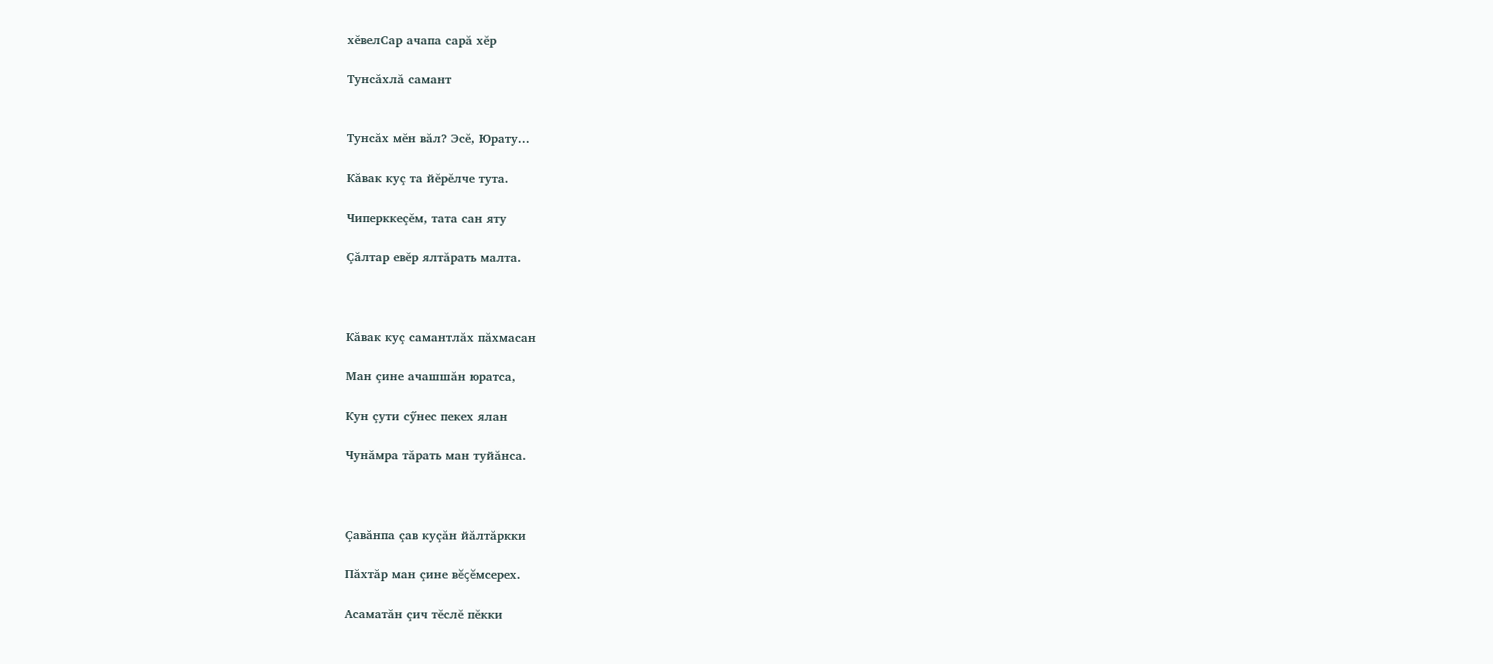хĕвелСар ачапа сарă хĕр

Тунсăхлă самант


Тунсăх мĕн вăл? Эсĕ, Юрату...

Кăвак куç та йĕрĕлче тута.

Чиперккеçĕм, тата сан яту

Çăлтар евĕр ялтăрать малта.



Кăвак куç самантлăх пăхмасан

Ман çине ачашшăн юратса,

Кун çути сӳнес пекех ялан

Чунăмра тăрать ман туйăнса.



Çавăнпа çав куçăн йăлтăркки

Пăхтăр ман çине вĕçĕмсерех.

Асаматăн çич тĕслĕ пĕкки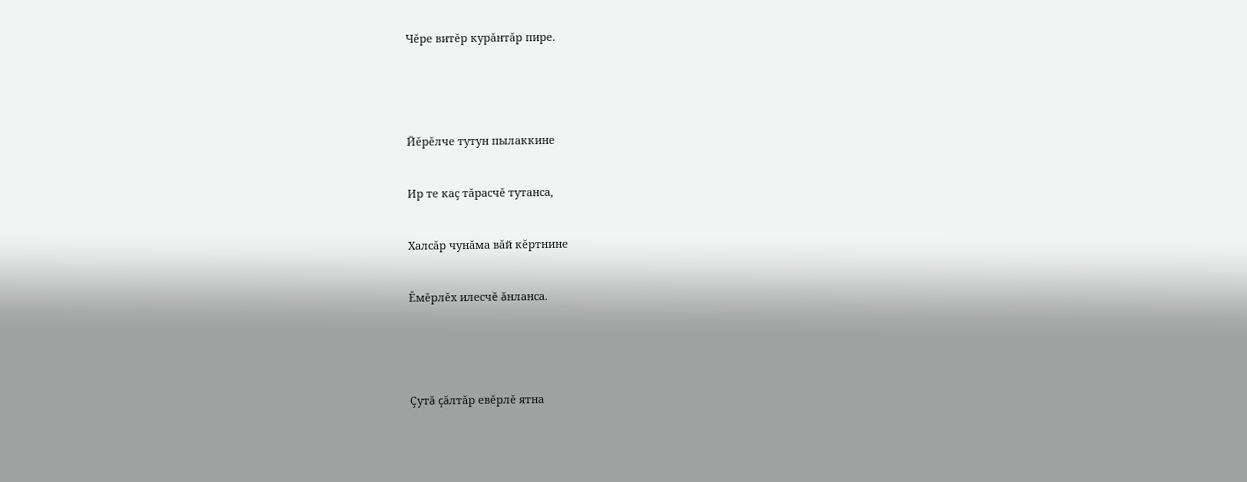Чĕре витĕр курăнтăр пире.



Йĕрĕлче тутун пылаккине

Ир те каç тăрасчĕ тутанса,

Халсăр чунăма вăй кĕртнине

Ĕмĕрлĕх илесчĕ ăнланса.



Çутă çăлтăр евĕрлĕ ятна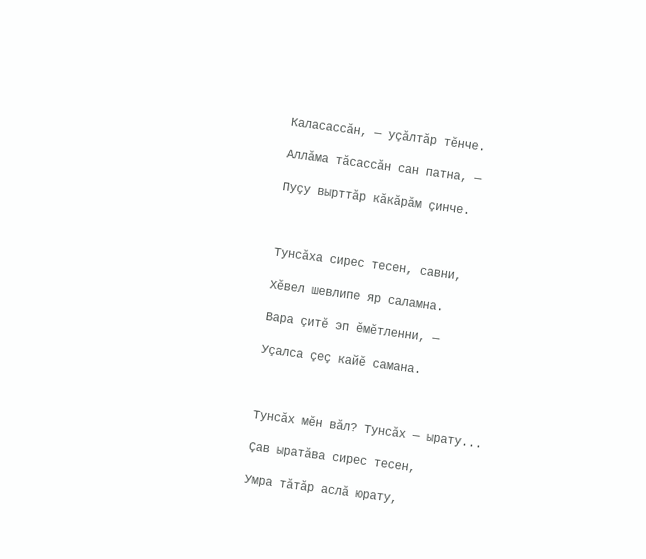Каласассăн, — уçăлтăр тĕнче.

Аллăма тăсассăн сан патна, —

Пуçу вырттăр кăкăрăм çинче.



Тунсăха сирес тесен, савни,

Хĕвел шевлипе яр саламна.

Вара çитĕ эп ĕмĕтленни, —

Уçалса çеç кайĕ самана.



Тунсăх мĕн вăл? Тунсăх — ырату...

Çав ыратăва сирес тесен,

Умра тăтăр аслă юрату,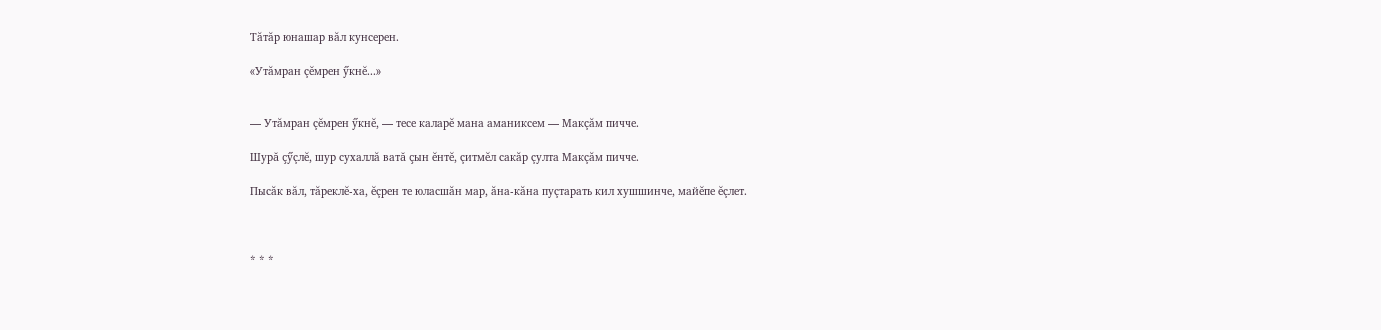Тăтăр юнашар вăл кунсерен.

«Утăмран çĕмрен ӳкнĕ...»


— Утăмран çĕмрен ӳкнĕ, — тесе каларĕ мана аманиксем — Макçăм пичче.

Шурă çӳçлĕ, шур сухаллă ватă çын ĕнтĕ, çитмĕл сакăр çулта Макçăм пичче.

Пысăк вăл, тăреклĕ-ха, ĕçрен те юласшăн мар, ăна-кăна пуçтарать кил хушшинче, майĕпе ĕçлет.



* * *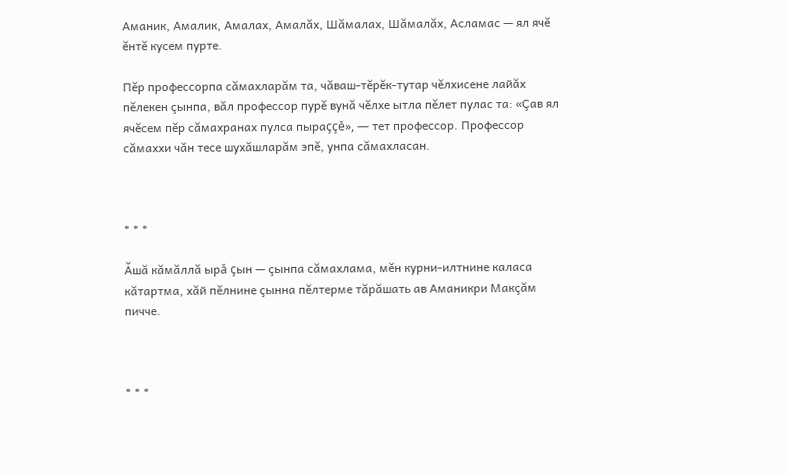Аманик, Амалик, Амалах, Амалăх, Шăмалах, Шăмалăх, Асламас — ял ячĕ ĕнтĕ кусем пурте.

Пĕр профессорпа сăмахларăм та, чăваш-тĕрĕк-тутар чĕлхисене лайăх пĕлекен çынпа, вăл профессор пурĕ вунă чĕлхе ытла пĕлет пулас та: «Çав ял ячĕсем пĕр сăмахранах пулса пыраççĕ», — тет профессор. Профессор сăмаххи чăн тесе шухăшларăм эпĕ, унпа сăмахласан.



* * *

Ăшă кăмăллă ырă çын — çынпа сăмахлама, мĕн курни-илтнине каласа кăтартма, хăй пĕлнине çынна пĕлтерме тăрăшать ав Аманикри Макçăм пичче.



* * *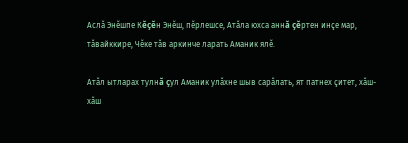Аслă Энĕшпе Кĕçĕн Энĕш, пĕрлешсе, Атăла юхса аннă çĕртен инçе мар, тăвайккире, Чĕке тăв аркинче ларать Аманик ялĕ.

Атăл ытларах тулнă çул Аманик улăхне шыв сарăлать, ят патнех çитет, хăш-хăш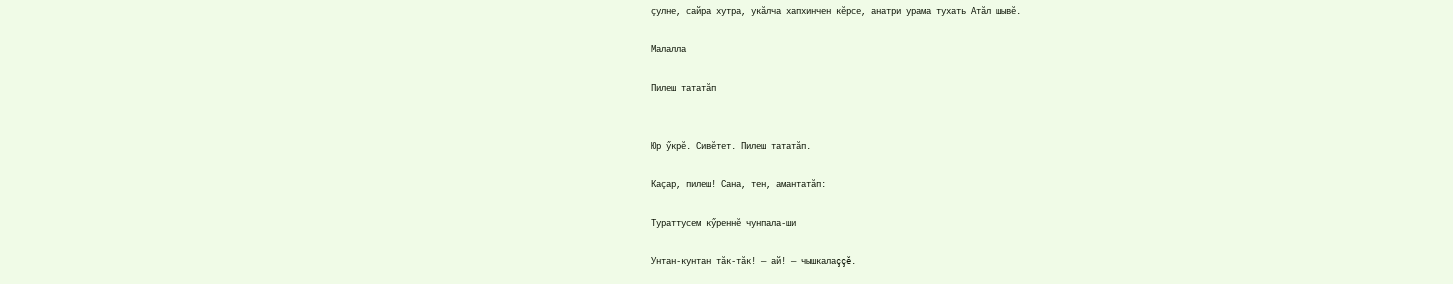çулне, сайра хутра, укăлча хапхинчен кĕрсе, анатри урама тухать Атăл шывĕ.

Малалла

Пилеш тататăп


Юр ӳкрĕ. Сивĕтет. Пилеш тататăп.

Каçар, пилеш! Сана, тен, амантатăп:

Тураттусем кӳреннĕ чунпала-ши

Унтан-кунтан тăк-тăк! — ай! — чышкалаççĕ.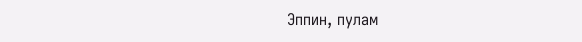Эппин, пулам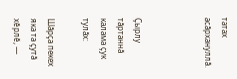татах асăрхануллă.



Çырлу тăртаннă калама çук тулăх:

Шăрçа пекех яка та çутă хĕрлĕ, —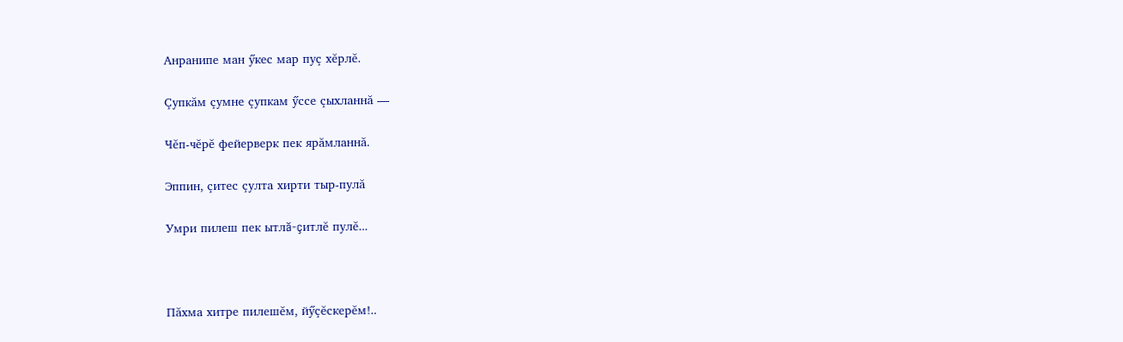Анранипе ман ӳкес мар пуç хĕрлĕ.

Çупкăм çумне çупкам ӳссе çыхланнă —

Чĕп-чĕрĕ фейерверк пек ярăмланнă.

Эппин, çитес çулта хирти тыр-пулă

Умри пилеш пек ытлă-çитлĕ пулĕ...



Пăхма хитре пилешĕм, йӳçĕскерĕм!..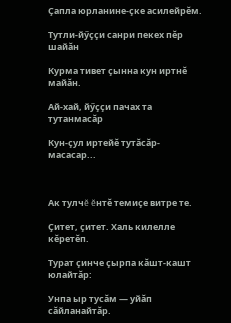Çапла юрланине-çке асилейрĕм.

Тутли-йӳççи санри пекех пĕр шайăн

Курма тивет çынна кун иртнĕ майăн.

Ай-хай, йӳççи пачах та тутанмасăр

Кун-çул иртейĕ тутăсăр-масасар...



Ак тулчĕ ĕнтĕ темиçе витре те.

Çитет, çитет. Халь килелле кĕретĕп.

Турат çинче çырпа кăшт-кашт юлайтăр:

Унпа ыр тусăм — уйăп сăйланайтăр.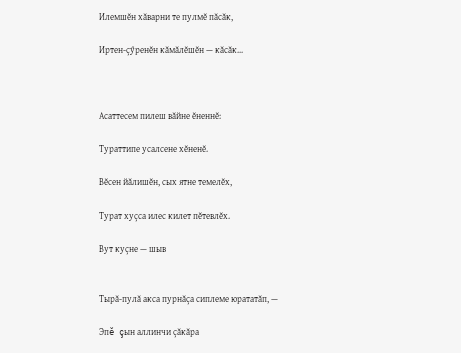Илемшĕн хăварни те пулмĕ пăсăк,

Иртен-çӳренĕн кăмăлĕшĕн — кăсăк...



Асаттесем пилеш вăйне ĕненнĕ:

Тураттипе усалсене хĕненĕ.

Вĕсен йăлишĕн, сых ятне темелĕх,

Турат хуçса илес килет пĕтевлĕх.

Вут куçне — шыв


Тырă-пулă акса пурнăçа сиплеме юрататăп, —

Эпĕ çын аллинчи çăкăра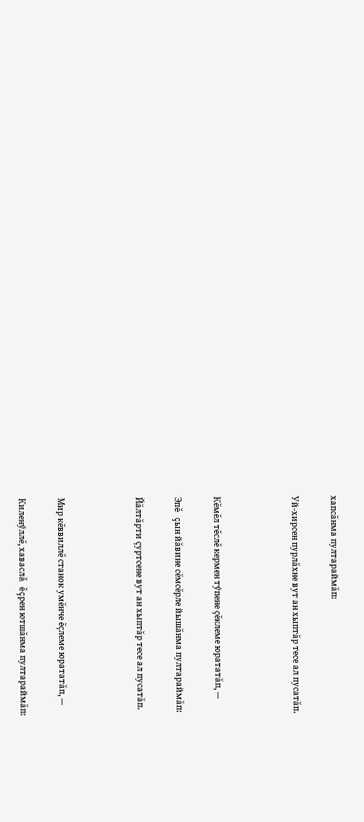хапсăнма пултараймăп:

Уй-хирсен пурлăхне вут ан хыптăр тесе ал пусатăп.



Кĕмĕл тĕслĕ кермен тӳпене çĕклеме юрататăп, —

Эпĕ çын йăвине сĕмсĕрле йышăнма пултараймăп:

Йăлтăрти çуртсене вут ан хыптăр тесе ал пусатăп.



Мир кĕввиллĕ станок умĕнче ĕçлеме юрататăп, —

Киленӳллĕ, хаваслă ĕçрен ютшăнма пултараймăп: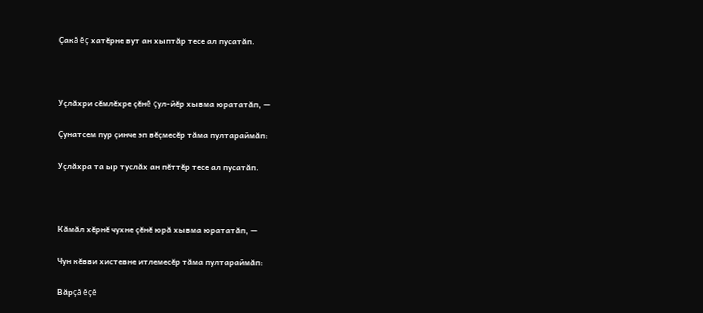Çакă ĕç хатĕрне вут ан хыптăр тесе ал пусатăп.



Уçлăхри сĕмлĕхре çĕнĕ çул-йĕр хывма юрататăп, —

Çунатсем пур çинче эп вĕçмесĕр тăма пултараймăп:

Уçлăхра та ыр туслăх ан пĕттĕр тесе ал пусатăп.



Кăмăл хĕрнĕ чухне çĕнĕ юрă хывма юрататăп, —

Чун кĕвви хистевне итлемесĕр тăма пултараймăп:

Вăрçă ĕçĕ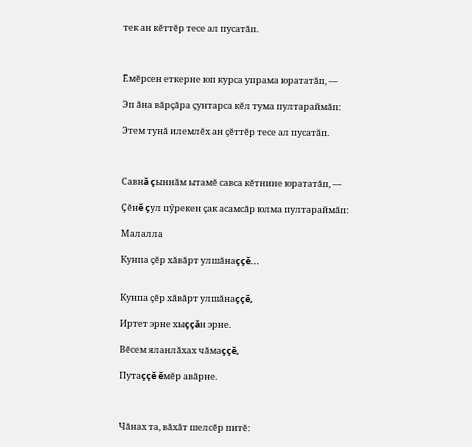тек ан кĕттĕр тесе ал пусатăп.



Ĕмĕрсен еткерне юп курса упрама юрататăп, —

Эп ăна вăрçăра çунтарса кĕл тума пултараймăп:

Этем тунă илемлĕх ан çĕттĕр тесе ал пусатăп.



Савнă çыннăм ытамĕ савса кĕтнине юрататăп, —

Çĕнĕ çул пӳрекен çак асамсăр юлма пултараймăп:

Малалла

Кунпа çĕр хăвăрт улшăнаççĕ...


Кунпа çĕр хăвăрт улшăнаççĕ,

Иртет эрне хыççăн эрне.

Вĕсем яланлăхах чăмаççĕ,

Путаççĕ ĕмĕр авăрне.



Чăнах та, вăхăт шелсĕр питĕ: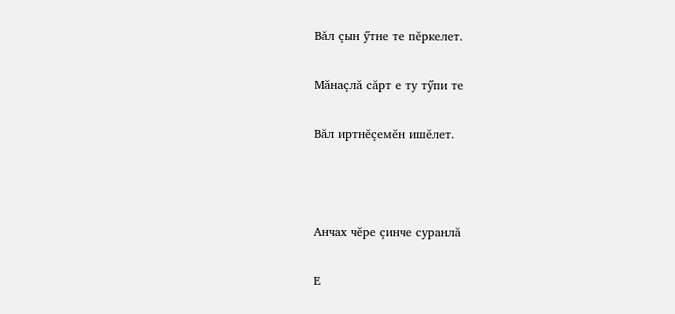Вăл çын ӳтне те пĕркелет.

Мăнаçлă сăрт е ту тӳпи те

Вăл иртнĕçемĕн ишĕлет.



Анчах чĕре çинче суранлă

Е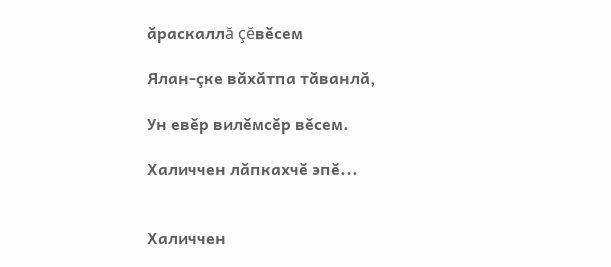ăраскаллă çĕвĕсем

Ялан-çке вăхăтпа тăванлă,

Ун евĕр вилĕмсĕр вĕсем.

Халиччен лăпкахчĕ эпĕ...


Халиччен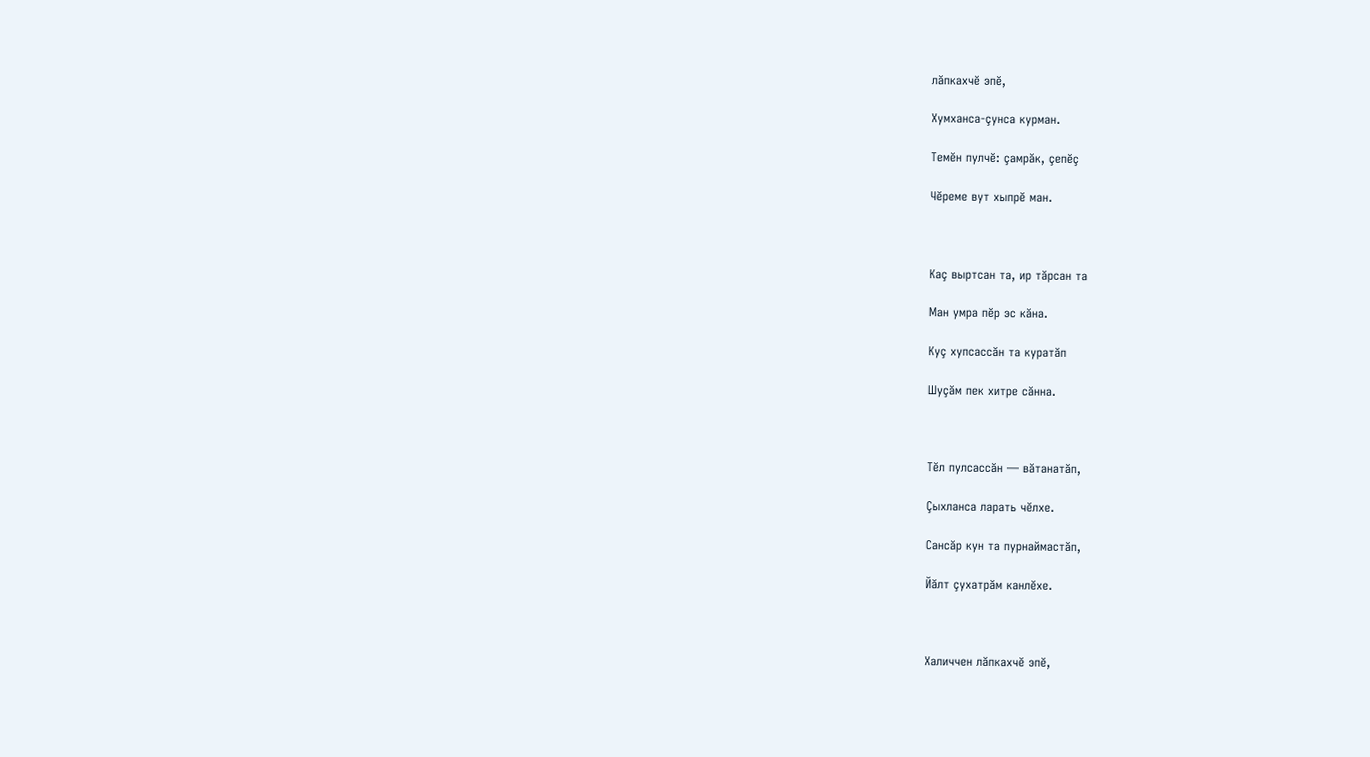лăпкахчĕ эпĕ,

Хумханса-çунса курман.

Темĕн пулчĕ: çамрăк, çепĕç

Чĕреме вут хыпрĕ ман.



Каç выртсан та, ир тăрсан та

Ман умра пĕр эс кăна.

Куç хупсассăн та куратăп

Шуçăм пек хитре сăнна.



Тĕл пулсассăн — вăтанатăп,

Çыхланса ларать чĕлхе.

Сансăр кун та пурнаймастăп,

Йăлт çухатрăм канлĕхе.



Халиччен лăпкахчĕ эпĕ,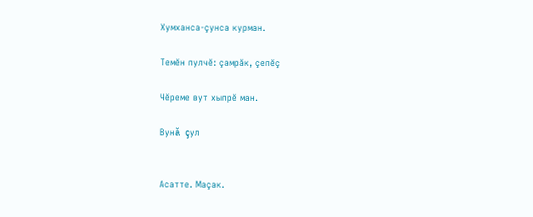Хумханса-çунса курман.

Темĕн пулчĕ: çамрăк, çепĕç

Чĕреме вут хыпрĕ ман.

Вунă çул


Асатте. Маçак.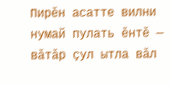Пирĕн асатте вилни нумай пулать ĕнтĕ — вăтăр çул ытла вăл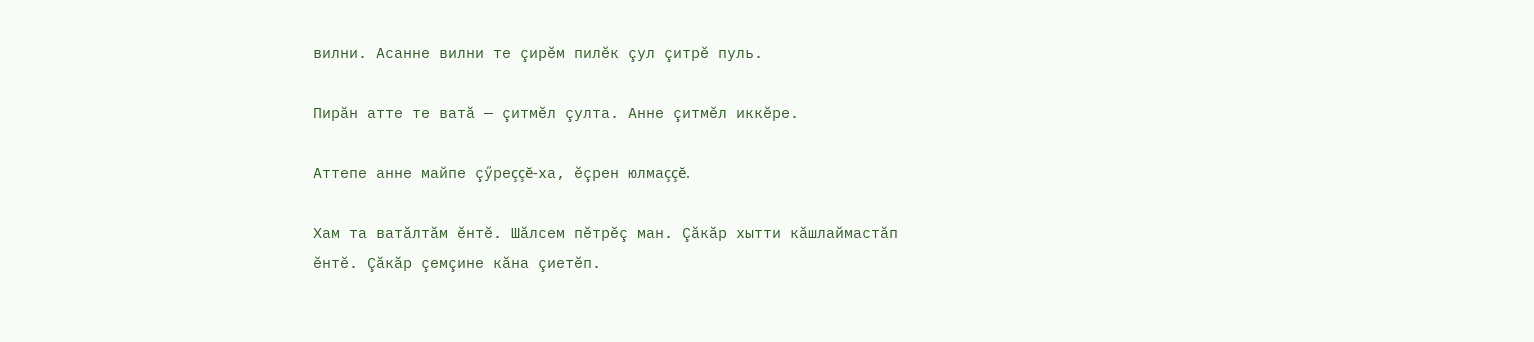вилни. Асанне вилни те çирĕм пилĕк çул çитрĕ пуль.

Пирăн атте те ватă — çитмĕл çулта. Анне çитмĕл иккĕре.

Аттепе анне майпе çӳреççĕ-ха, ĕçрен юлмаççĕ.

Хам та ватăлтăм ĕнтĕ. Шăлсем пĕтрĕç ман. Çăкăр хытти кăшлаймастăп ĕнтĕ. Çăкăр çемçине кăна çиетĕп.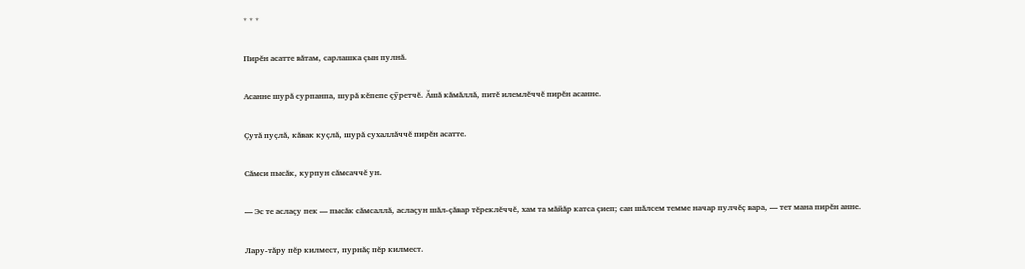* * *

Пирĕн асатте вăтам, сарлашка çын пулнă.

Асанне шурă сурпанпа, шурă кĕпепе çӳретчĕ. Ăшă кăмăллă, питĕ илемлĕччĕ пирĕн асанне.

Çутă пуçлă, кăвак куçлă, шурă сухаллăччĕ пирĕн асатте.

Сăмси пысăк, курпун сăмсаччĕ ун.

— Эс те аслаçу пек — пысăк сăмсаллă, аслаçун шăл-çăвар тĕреклĕччĕ, хам та мăйăр катса çиеп; сан шăлсем темме начар пулчĕç вара, — тет мана пирĕн анне.

Лару-тăру пĕр килмест, пурнăç пĕр килмест.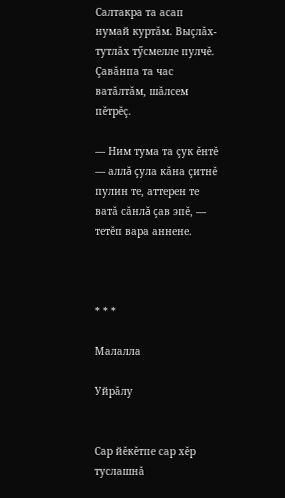Салтакра та асап нумай куртăм. Выçлăх-тутлăх тӳсмелле пулчĕ. Çавăнпа та час ватăлтăм, шăлсем пĕтрĕç.

— Ним тума та çук ĕнтĕ — аллă çула кăна çитнĕ пулин те, аттерен те ватă сăнлă çав эпĕ, — тетĕп вара аннене.



* * *

Малалла

Уйрăлу


Сар йĕкĕтпе сар хĕр туслашнă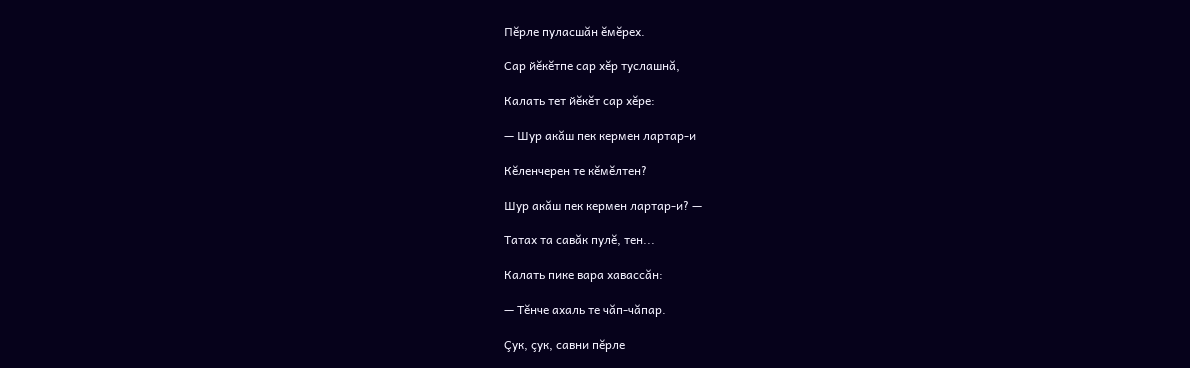Пĕрле пуласшăн ĕмĕрех.

Сар йĕкĕтпе сар хĕр туслашнă,

Калать тет йĕкĕт сар хĕре:

— Шур акăш пек кермен лартар-и

Кĕленчерен те кĕмĕлтен?

Шур акăш пек кермен лартар-и? —

Татах та савăк пулĕ, тен...

Калать пике вара хавассăн:

— Тĕнче ахаль те чăп-чăпар.

Çук, çук, савни пĕрле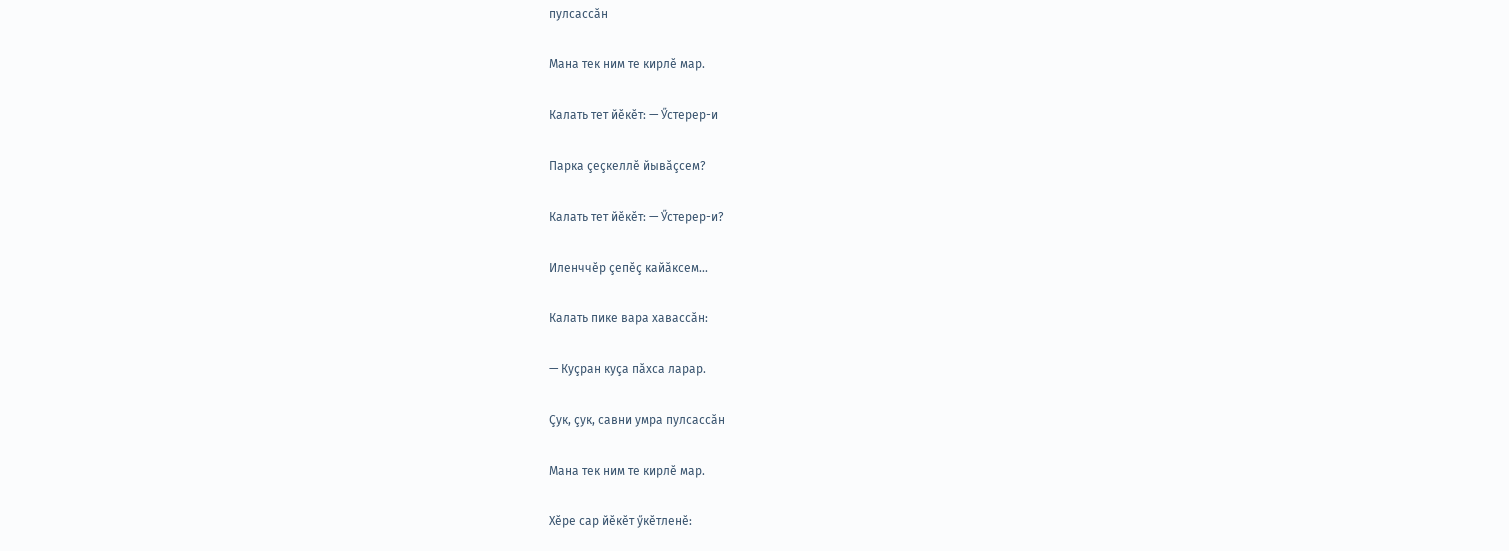пулсассăн

Мана тек ним те кирлĕ мар.

Калать тет йĕкĕт: — Ӳстерер-и

Парка çеçкеллĕ йывăçсем?

Калать тет йĕкĕт: — Ӳстерер-и?

Иленччĕр çепĕç кайăксем...

Калать пике вара хавассăн:

— Куçран куçа пăхса ларар.

Çук, çук, савни умра пулсассăн

Мана тек ним те кирлĕ мар.

Хĕре сар йĕкĕт ӳкĕтленĕ: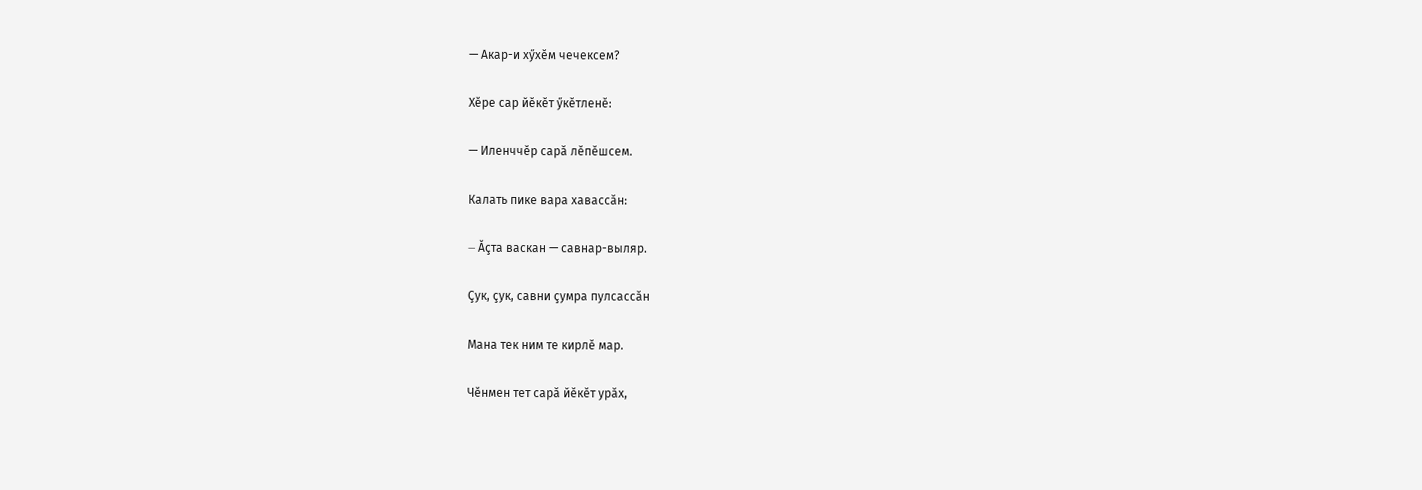— Акар-и хӳхĕм чечексем?

Хĕре сар йĕкĕт ӳкĕтленĕ:

— Иленччĕр сарă лĕпĕшсем.

Калать пике вара хавассăн:

— Ăçта васкан — савнар-выляр.

Çук, çук, савни çумра пулсассăн

Мана тек ним те кирлĕ мар.

Чĕнмен тет сарă йĕкĕт урăх,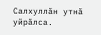Салхуллăн утнă уйрăлса.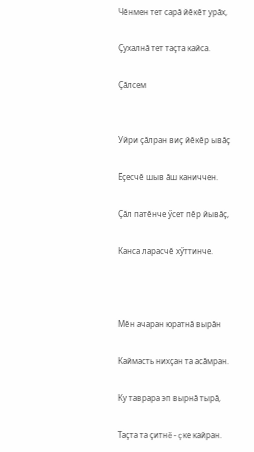Чĕнмен тет сарă йĕкĕт урăх,

Çухалнă тет таçта кайса.

Çăлсем


Уйри çăлран виç йĕкĕр ывăç

Ĕçесчĕ шыв ăш каниччен.

Çăл патĕнче ӳсет пĕр йывăç,

Канса ларасчĕ хӳттинче.



Мĕн ачаран юратнă вырăн

Каймасть нихçан та асăмран.

Ку таврара эп вырнă тырă,

Таçта та çитнĕ-çке кайран.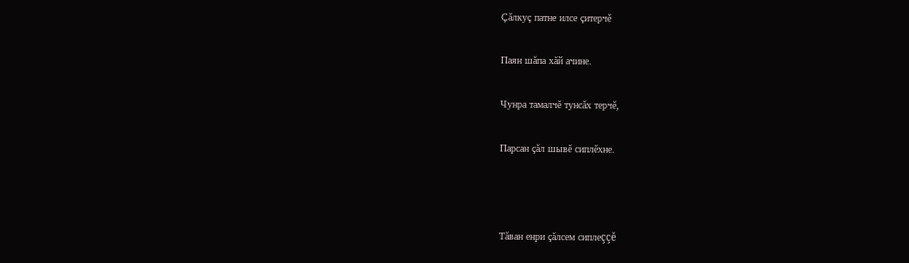Çăлкуç патне илсе çитерчĕ

Паян шăпа хăй ачине.

Чунра тамалчĕ тунсăх терчĕ,

Парсан çăл шывĕ сиплĕхне.



Тăван енри çăлсем сиплеççĕ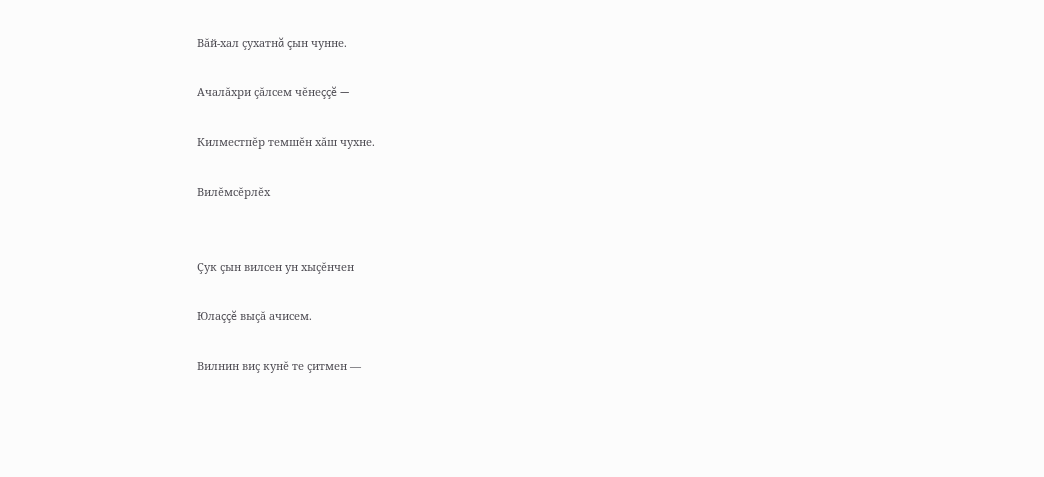Вăй-хал çухатнă çын чунне.

Ачалăхри çăлсем чĕнеççĕ —

Килместпĕр темшĕн хăш чухне.

Вилĕмсĕрлĕх


Çук çын вилсен ун хыçĕнчен

Юлаççĕ выçă ачисем.

Вилнин виç кунĕ те çитмен —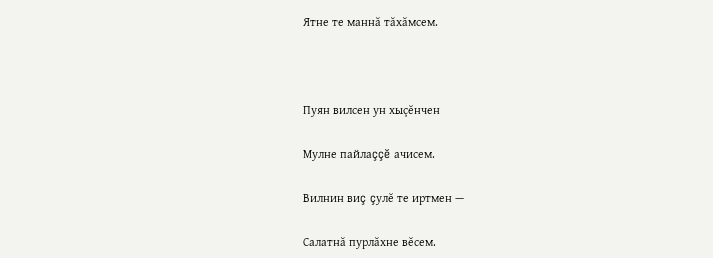Ятне те маннă тăхăмсем.



Пуян вилсен ун хыçĕнчен

Мулне пайлаççĕ ачисем.

Вилнин виç çулĕ те иртмен —

Салатнă пурлăхне вĕсем.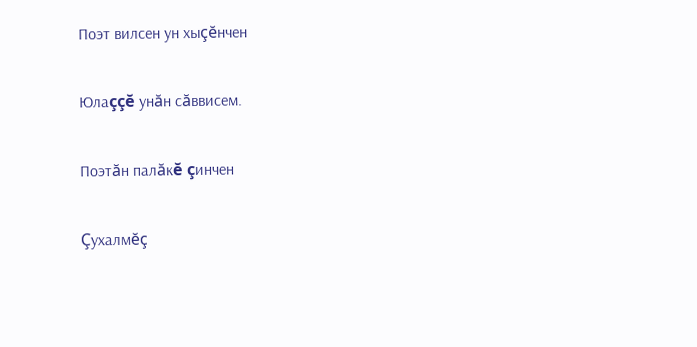Поэт вилсен ун хыçĕнчен

Юлаççĕ унăн сăввисем.

Поэтăн палăкĕ çинчен

Çухалмĕç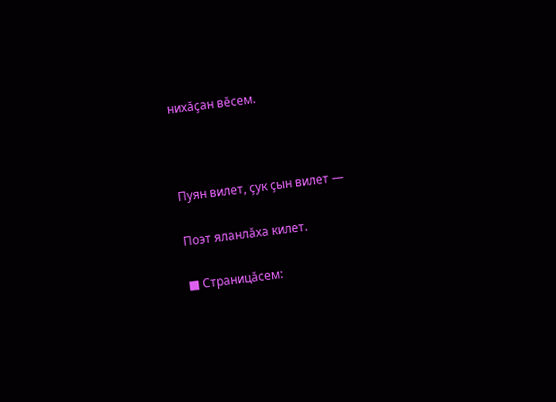нихăçан вĕсем.



Пуян вилет, çук çын вилет —

Поэт яланлăха килет.

■ Страницăсем: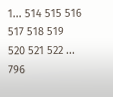1... 514 515 516 517 518 519 520 521 522 ... 796